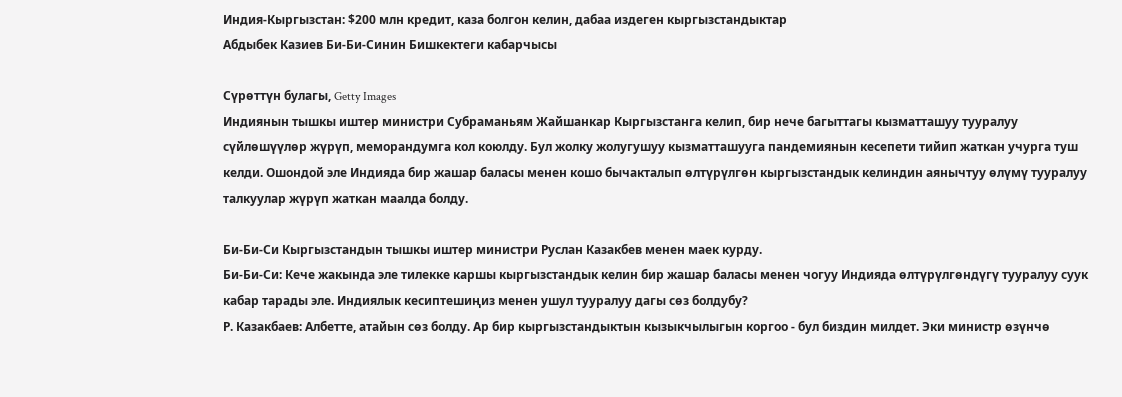Индия-Кыргызстан: $200 млн кредит, каза болгон келин, дабаа издеген кыргызстандыктар
Абдыбек Казиев Би-Би-Синин Бишкектеги кабарчысы

Сүрөттүн булагы, Getty Images
Индиянын тышкы иштер министри Субраманьям Жайшанкар Кыргызстанга келип, бир нече багыттагы кызматташуу тууралуу сүйлөшүүлөр жүрүп, меморандумга кол коюлду. Бул жолку жолугушуу кызматташууга пандемиянын кесепети тийип жаткан учурга туш келди. Ошондой эле Индияда бир жашар баласы менен кошо бычакталып өлтүрүлгөн кыргызстандык келиндин аянычтуу өлүмү тууралуу талкуулар жүрүп жаткан маалда болду.

Би-Би-Си Кыргызстандын тышкы иштер министри Руслан Казакбев менен маек курду.
Би-Би-Си: Кече жакында эле тилекке каршы кыргызстандык келин бир жашар баласы менен чогуу Индияда өлтүрүлгөндүгү тууралуу суук кабар тарады эле. Индиялык кесиптешиңиз менен ушул тууралуу дагы сөз болдубу?
Р. Казакбаев: Албетте, атайын сөз болду. Ар бир кыргызстандыктын кызыкчылыгын коргоо - бул биздин милдет. Эки министр өзүнчө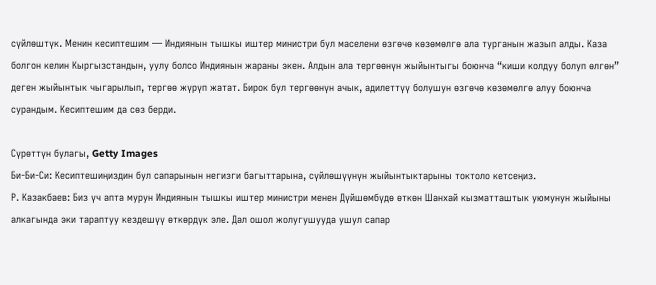сүйлөштүк. Менин кесиптешим — Индиянын тышкы иштер министри бул маселени өзгөчө көзөмөлгө ала турганын жазып алды. Каза болгон келин Кыргызстандын, уулу болсо Индиянын жараны экен. Алдын ала тергөөнүн жыйынтыгы боюнча “киши колдуу болуп өлгөн” деген жыйынтык чыгарылып, тергөө жүрүп жатат. Бирок бул тергөөнүн ачык, адилеттүү болушун өзгөчө көзөмөлгө алуу боюнча сурандым. Кесиптешим да сөз берди.

Сүрөттүн булагы, Getty Images
Би-Би-Си: Кесиптешиңиздин бул сапарынын негизги багыттарына, сүйлөшүүнүн жыйынтыктарыны токтоло кетсеңиз.
Р. Казакбаев: Биз үч апта мурун Индиянын тышкы иштер министри менен Дүйшөмбүдө өткөн Шанхай кызматташтык уюмунун жыйыны алкагында эки тараптуу кездешүү өткөрдүк эле. Дал ошол жолугушууда ушул сапар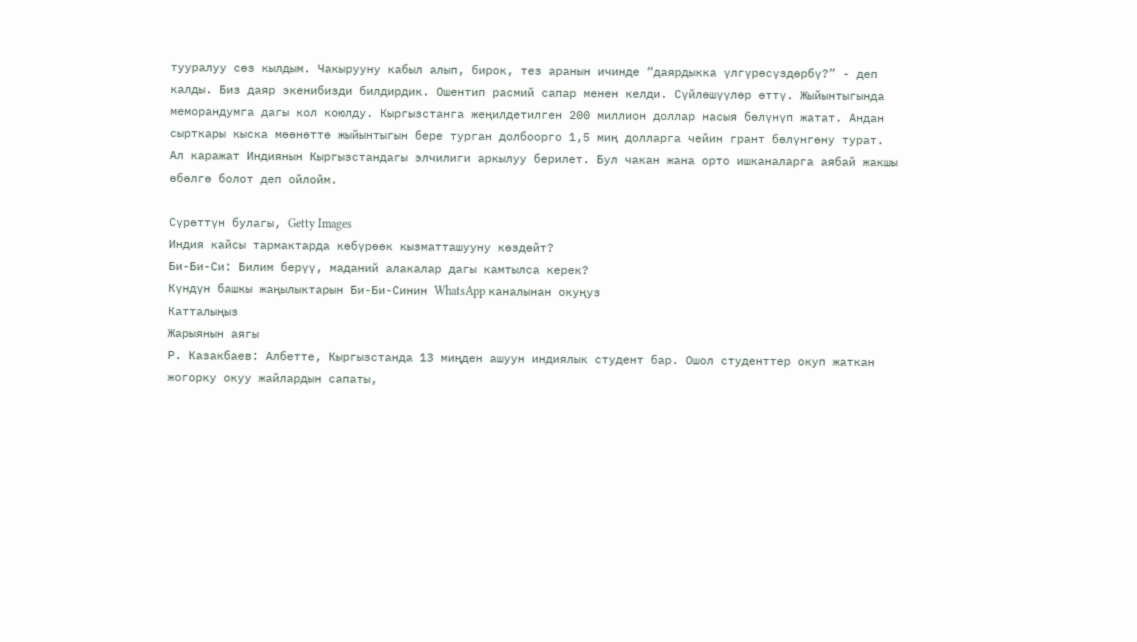тууралуу сөз кылдым. Чакырууну кабыл алып, бирок, тез аранын ичинде “даярдыкка үлгүрөсүздөрбү?” - деп калды. Биз даяр экенибизди билдирдик. Ошентип расмий сапар менен келди. Сүйлөшүүлөр өттү. Жыйынтыгында меморандумга дагы кол коюлду. Кыргызстанга жеңилдетилген 200 миллион доллар насыя бөлүнүп жатат. Андан сырткары кыска мөөнөттө жыйынтыгын бере турган долбоорго 1,5 миң долларга чейин грант бөлүнгөну турат. Ал каражат Индиянын Кыргызстандагы элчилиги аркылуу берилет. Бул чакан жана орто ишканаларга аябай жакшы өбөлгө болот деп ойлойм.

Сүрөттүн булагы, Getty Images
Индия кайсы тармактарда көбүрөөк кызматташууну көздөйт?
Би-Би-Си: Билим берүү, маданий алакалар дагы камтылса керек?
Күндүн башкы жаңылыктарын Би-Би-Синин WhatsApp каналынан окуңуз
Катталыңыз
Жарыянын аягы
Р. Казакбаев: Албетте, Кыргызстанда 13 миңден ашуун индиялык студент бар. Ошол студенттер окуп жаткан жогорку окуу жайлардын сапаты,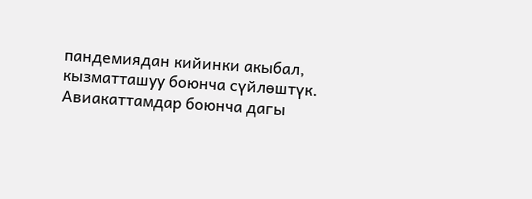пандемиядан кийинки акыбал, кызматташуу боюнча сүйлөштүк. Авиакаттамдар боюнча дагы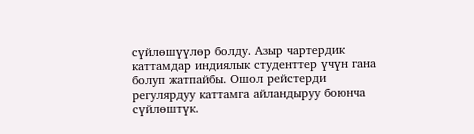сүйлөшүүлөр болду. Азыр чартердик каттамдар индиялык студенттер үчүн гана болуп жатпайбы. Ошол рейстерди регулярдуу каттамга айландыруу боюнча сүйлөштүк.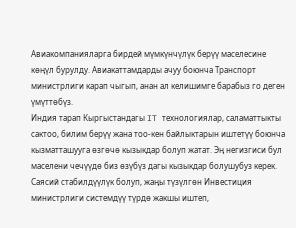Авиакомпанияларга бирдей мүмкүнчүлүк берүү маселесине көңүл бурулду. Авиакаттамдарды ачуу боюнча Транспорт министрлиги карап чыгып, анан ал келишимге барабыз го деген үмүттөбүз.
Индия тарап Кыргыстандагы IT технологиялар, саламаттыкты сактоо, билим берүү жана тоо-кен байлыктарын иштетүү боюнча кызматташууга өзгөчө кызыкдар болуп жатат. Эң негизгиси бул маселени чечүүдө биз өзүбүз дагы кызыкдар болушубуз керек. Саясий стабилдүүлүк болуп, жаңы түзүлгөн Инвестиция министрлиги системдүү түрдө жакшы иштеп,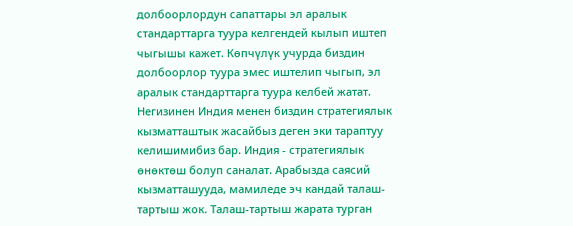долбоорлордун сапаттары эл аралык стандарттарга туура келгендей кылып иштеп чыгышы кажет. Көпчүлүк учурда биздин долбоорлор туура эмес иштелип чыгып, эл аралык стандарттарга туура келбей жатат. Негизинен Индия менен биздин стратегиялык кызматташтык жасайбыз деген эки тараптуу келишимибиз бар. Индия - стратегиялык өнөктөш болуп саналат. Арабызда саясий кызматташууда, мамиледе эч кандай талаш-тартыш жок. Талаш-тартыш жарата турган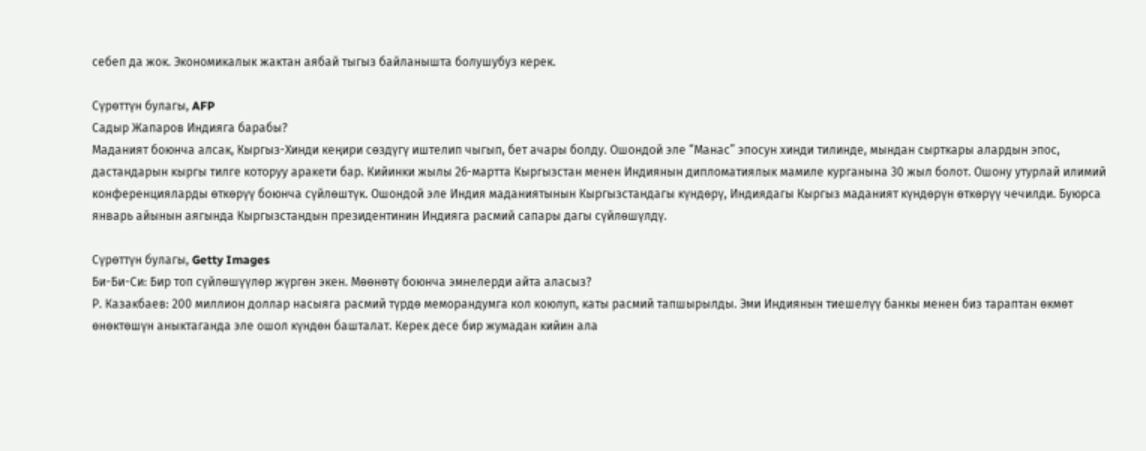себеп да жок. Экономикалык жактан аябай тыгыз байланышта болушубуз керек.

Сүрөттүн булагы, AFP
Садыр Жапаров Индияга барабы?
Маданият боюнча алсак, Кыргыз-Хинди кеңири сөздүгү иштелип чыгып, бет ачары болду. Ошондой эле “Манас” эпосун хинди тилинде, мындан сырткары алардын эпос, дастандарын кыргы тилге которуу аракети бар. Кийинки жылы 26-мартта Кыргызстан менен Индиянын дипломатиялык мамиле курганына 30 жыл болот. Ошону утурлай илимий конференцияларды өткөрүү боюнча сүйлөштүк. Ошондой эле Индия маданиятынын Кыргызстандагы күндөрү, Индиядагы Кыргыз маданият күндөрүн өткөрүү чечилди. Буюрса январь айынын аягында Кыргызстандын президентинин Индияга расмий сапары дагы сүйлөшүлдү.

Сүрөттүн булагы, Getty Images
Би-Би-Си: Бир топ сүйлөшүүлөр жүргөн экен. Мөөнөтү боюнча эмнелерди айта аласыз?
Р. Казакбаев: 200 миллион доллар насыяга расмий түрдө меморандумга кол коюлуп, каты расмий тапшырылды. Эми Индиянын тиешелүү банкы менен биз тараптан өкмөт өнөктөшүн аныктаганда эле ошол күндөн башталат. Керек десе бир жумадан кийин ала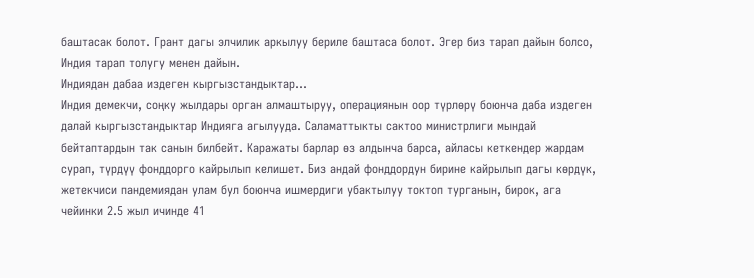баштасак болот. Грант дагы элчилик аркылуу бериле баштаса болот. Эгер биз тарап дайын болсо, Индия тарап толугу менен дайын.
Индиядан дабаа издеген кыргызстандыктар...
Индия демекчи, соңку жылдары орган алмаштыруу, операциянын оор түрлөрү боюнча даба издеген далай кыргызстандыктар Индияга агылууда. Саламаттыкты сактоо министрлиги мындай бейтаптардын так санын билбейт. Каражаты барлар өз алдынча барса, айласы кеткендер жардам сурап, түрдүү фонддорго кайрылып келишет. Биз андай фонддордун бирине кайрылып дагы көрдүк, жетекчиси пандемиядан улам бул боюнча ишмердиги убактылуу токтоп турганын, бирок, ага чейинки 2.5 жыл ичинде 41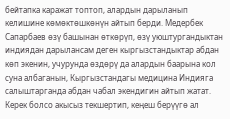бейтапка каражат топтоп, алардын дарыланып келишине көмөктөшкөнүн айтып берди. Медербек Сапарбаев өзү башынан өткөрүп, өзү уюштургандыктан индиядан дарылансам деген кыргызстандыктар абдан көп экенин, учурунда өздөрү да алардын баарына кол суна албаганын, Кыргызстандагы медицина Индияга салыштарганда абдан чабал экендигин айтып жатат. Керек болсо акысыз текшертип, кеңеш берүүгө ал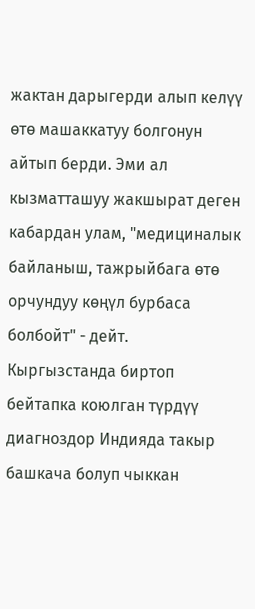жактан дарыгерди алып келүү өтө машаккатуу болгонун айтып берди. Эми ал кызматташуу жакшырат деген кабардан улам, "медициналык байланыш, тажрыйбага өтө орчундуу көңүл бурбаса болбойт" - дейт. Кыргызстанда биртоп бейтапка коюлган түрдүү диагноздор Индияда такыр башкача болуп чыккан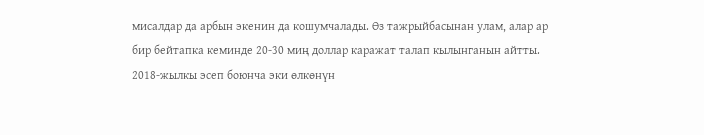мисалдар да арбын экенин да кошумчалады. Өз тажрыйбасынан улам, алар ар бир бейтапка кеминде 20-30 миң доллар каражат талап кылынганын айтты.
2018-жылкы эсеп боюнча эки өлкөнүн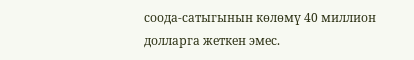соода-сатыгынын көлөмү 40 миллион долларга жеткен эмес.